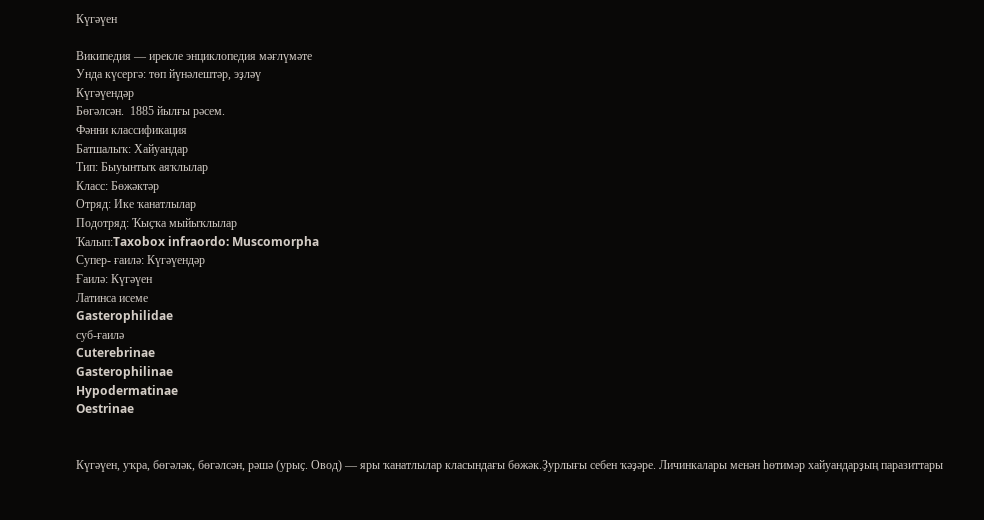Күгәүен

Википедия — ирекле энциклопедия мәғлүмәте
Унда күсергә: төп йүнәлештәр, эҙләү
Күгәүендәр
Бөгәлсән.  1885 йылғы рәсем.
Фәнни классификация
Батшалыҡ: Хайуандар
Тип: Быуынтыҡ аяҡлылар
Класс: Бөжәктәр
Отряд: Ике ҡанатлылар
Подотряд: Ҡыҫҡа мыйыҡлылар
Ҡалып:Taxobox infraordo: Muscomorpha
Супер- ғаилә: Күгәүендәр
Ғаилә: Күгәүен
Латинса исеме
Gasterophilidae
суб-ғаилә
Cuterebrinae
Gasterophilinae
Hypodermatinae
Oestrinae


Күгәүен, уҡра, бөгәләк, бөгәлсән, рәшә (урыҫ. Овод) — яры ҡанатлылар класындағы бөжәк.Ҙурлығы себен ҡәҙәре. Личинкалары менән һөтимәр хайуандарҙың паразиттары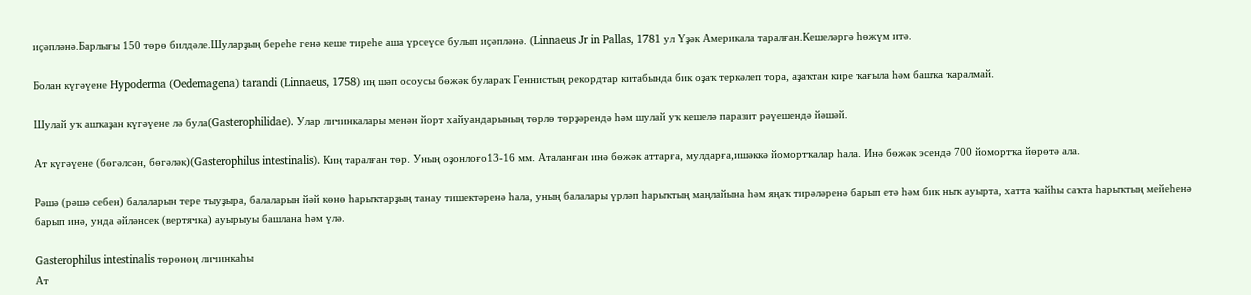иҫәпләнә.Барлығы 150 төрө билдәле.Шуларҙың береһе генә кеше тиреһе аша үрсеүсе булып иҫәпләнә. (Linnaeus Jr in Pallas, 1781 ул Үҙәк Америкала таралған.Кешеләргә һөжүм итә.

Болан күгәүене Hypoderma (Oedemagena) tarandi (Linnaeus, 1758) иң шәп осоусы бөжәк булараҡ Геннистың рекордтар китабында бик оҙаҡ теркәлеп тора, аҙаҡтан кире ҡағыла һәм башҡа ҡаралмай.

Шулай уҡ ашҡаҙан күгәүене лә була(Gasterophilidae). Улар личинкалары менән йорт хайуандарының төрлө төрҙәрендә һәм шулай уҡ кешелә паразит рәүешендә йәшәй.

Ат күгәүене (бөгәлсән, бөгәләк)(Gasterophilus intestinalis). Киң таралған төр. Уның оҙонлоғо13-16 мм. Аталанған инә бөжәк аттарға, мулдарға,ишәккә йомортҡалар һала. Инә бөжәк эсендә 700 йомортҡа йөрөтә ала.

Рәшә (рәшә себен) балаларын тере тыуҙыра, балаларын йәй көнө һарыҡтарҙың танау тишектәренә һала, уның балалары үрләп һарыҡтың маңлайына һәм яңаҡ тирәләренә барып етә һәм бик ныҡ ауырта, хатта ҡайһы саҡта һарыҡтың мейеһенә барып инә, унда әйләнсек (вертячка) ауырыуы башлана һәм үлә.

Gasterophilus intestinalis төрөнөң личинкаһы
Ат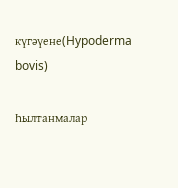күгәүене(Hypoderma bovis)

Һылтанмалар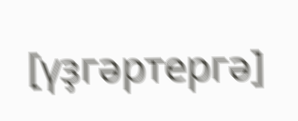[үҙгәртергә]